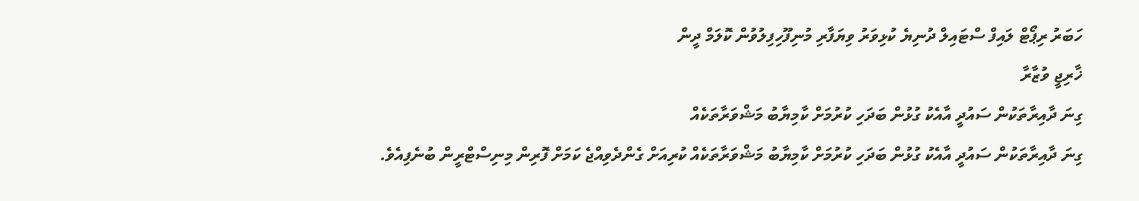ހަބަރު ރިޕޯޓް ލައިފް ސްޓައިލް ދުނިޔެ ކުޅިވަރު ވިޔަފާރި މުނިފޫހިފިލުވުން ކޮލަމް ދީން
ޚާރިޖީ ވުޒާރާ
ގިނަ ދާއިރާތަކުން ސައުދީ އާއެކު ގުޅުން ބަދަހި ކުރުމަށް ކާމިޔާބު މަޝްވަރާތަކެއް
ގިނަ ދާއިރާތަކުން ސައުދީ އާއެކު ގުޅުން ބަދަހި ކުރުމަށް ކާމިޔާބު މަޝްވަރާތަކެއް ކުރިއަށް ގެންދެވިއްޖެ ކަމަށް ފޮރިން މިނިސްޓްރީން ބުނެފިއެވެ.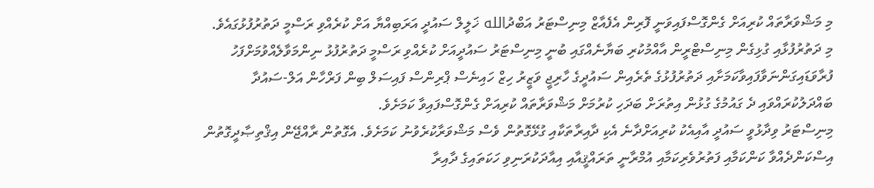މި މަޝްވަރާތައް ކުރިއަށް ގެންގޮސްފައިވަނީ ފޮރިން އެފެއާޒް މިނިސްޓަރު އަބްދުالله ޚަލީލް ސައުދީ އަރަބިއްޔާ އަށް ކުރެއްވި ރަސްމީ ދަތުރުފުޅުގައެވެ.
މި ދަތުރުފުޅާއި ގުޅިގެން މިނިސްޓްރީން އާއްމުކުރި ބަޔާނެއްގައި ބުނީ މިނިސްޓަރު ސައުދީއަށް ކުރެއްވި ރަސްމީ ދަތުރުފުޅު ނިންމަވާލެއްވުމަށްފަހު ފުރާވަޑައިގަންނަވާފައިވާކަމަށާއި ދަތުރުފުޅުގެ ތެރެއިން ސައުދީގެ ހާރިޖީ ވަޒީރު ހިޒް ހައިނެސް ޕްރިންސް ފައިސަލް ބިން ފަރްހާން އަލް-ސައުދާ ބައްދަލުކުރައްވައި ދެ ގައުމުގެ ގުޅުން އިތުރަށް ބަދަހި ކުރުމަށް މަޝްވަރާތައް ކުރިއަށް ގެންގޮސްފައިވާ ކަމަށެވެ.
މިނިސްޓަރު ވިދާޅުވީ ސައުދީ އާއިއެކު ކުރިއަށްދާނެ އެކި ދާއިރާތަކާއި ގުޅޭގޮތުން ވެސް މަޝްވަރާކުރެވުނު ކަމަށެވެ. އެގޮތުން ރާއްޖޭން އިޤްތިޞާދީގޮތުން އިސްކަންދެއްވާ ކަންކަމާއި ފަތުރުވެރިކަމާއި އުމްރާނީ ތަރައްޤީއާއި އިއާދަކުރަނިވި ހަކަތައިގެ ދާއިރާ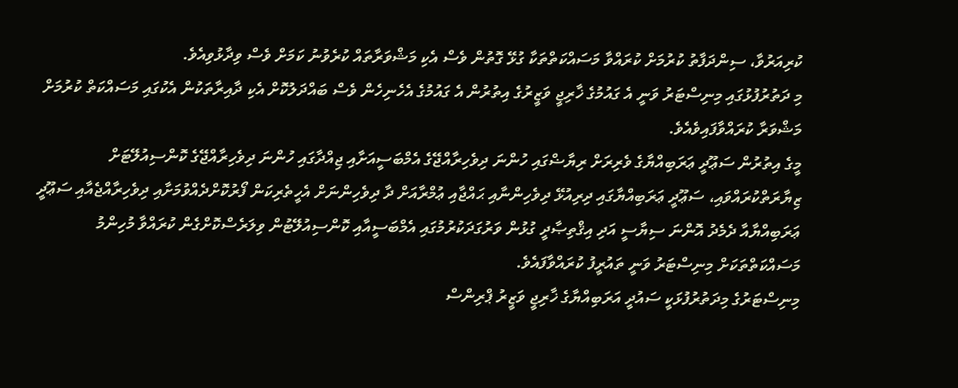ކުރިއަރުވާ، ސިންދަފާތު ކުރުމަށް ކުރައްވާ މަސައްކަތްތަކާ ގުޅޭ ގޮތުން ވެސް އެކި މަޝްވަރާތައް ކުރެވުނު ކަމަށް ވެސް ވިދާޅުވިއެވެ.
މި ދަތުރުފުޅުގައި މިނިސްޓަރު ވަނީ އެ ގައުމުގެ ޚާރިޖީ ވަޒީރުގެ އިތުރުން އެ ގައުމުގެ އެހެނިހެން ވެސް ބައްދަލުކޮށް އެކި ދާއިރާތަކުން އެކުގައި މަސައްކަތް ކުރުމަށް މަޝްވަރާ ކުރައްވާފައިވެއެވެ.
މީގެ އިތުރުން ސަޢޫދީ ޢަރަބިއްޔާގެ ވެރިރަށް ރިޔާޟްގައި ހުންނަ ދިވެހިރާއްޖޭގެ އެމްބަސީއަށާއި ޖިއްދާގައި ހުންނަ ދިވެހިރާއްޖޭގެ ކޮންސިއުލޭޓަށް ޒިޔާރަތްކުރައްވައި، ސަޢޫދީ ޢަރަބިއްޔާގައި ދިރިއުޅޭ ދިވެހިންނާއި ޙައްޖާއި ޢުމްރާއަށް ދާ ދިވެހިންނަށް އެހީތެރިކަން ފޯރުކޮށްދެއްވުމަށާއި ދިވެހިރާއްޖެއާއި ސަޢޫދީ ޢަރަބިއްޔާއާ ދެމެދު އޮންނަ ސިޔާސީ އަދި އިޤްތިޞާދީ ގުޅުން ވަރުގަދަކުރުމުގައި އެމްބަސީއާއި ކޮންސިއުލޭޓުން ވިލަރެސްކޮށްގެން ކުރައްވާ މުހިންމު މަސައްކަތްތަކަށް މިނިސްޓަރު ވަނީ ތައުރީފު ކުރައްވާފައެވެ.
މިނިސްޓަރުގެ މިދަތުރުފުޅަކީ ސައުދީ އަރަބިއްޔާގެ ޚާރިޖީ ވަޒީރު ޕްރިންސް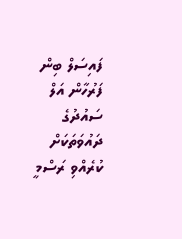ފައިސަލް ބިން ފަރުހާން އަލް ސައުދުގެ ދައުވަތަކަށް ކުރެއްވި ރަސްމީ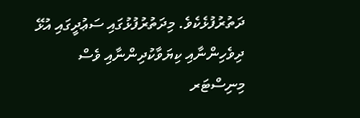ދަތުރުފުޅެކެވެ. މިދަތުރުފުޅުގައި ސަޢުދީގައި އުޅޭ ދިވެހިންނާއި ކިޔަވާކުދިންނާއި ވެސް މިނިސްޓަރ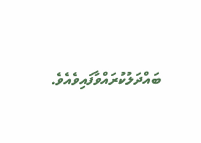ބައްދަލުކުރައްވާފައިވެއެވެ.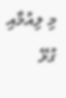މި ލިއުމާއި ގުޅޭ